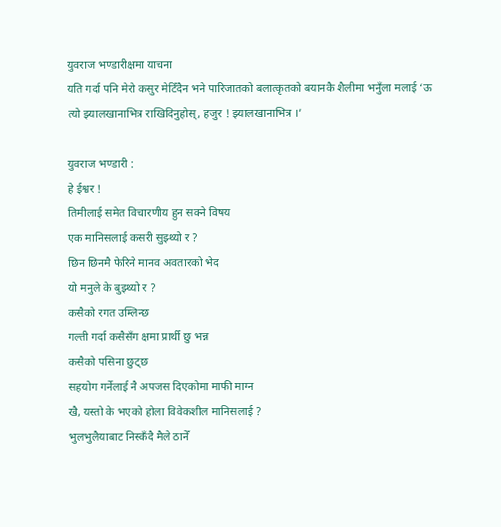युवराज भण्डारीक्षमा याचना
यति गर्दा पनि मेरो कसुर मेटिँदैन भने पारिजातको बलात्कृतको बयानकै शैलीमा भनुँला मलाई ‘ऊ त्यो झ्यालखानाभित्र राखिदिनुहोस्, हजुर ! झ्यालखानाभित्र ।’

युवराज भण्डारी :
हे ईश्वर !
तिमीलाई समेत विचारणीय हुन सक्ने विषय
एक मानिसलाई कसरी सुझ्थ्यो र ?
छिन छिनमै फेरिने मानव अवतारको भेद
यो मनुले के बुझ्थ्यो र ?
कसैको रगत उम्लिन्छ
गल्ती गर्दा कसैसँग क्षमा प्रार्थी छु भन्न
कसैको पसिना छुट्छ
सहयोग गर्नेलाई नै अपजस दिएकोमा माफी माग्न
खै, यस्तो के भएको होला विवेकशील मानिसलाई ?
भुलभुलैयाबाट निस्कँदै मैले ठानेँ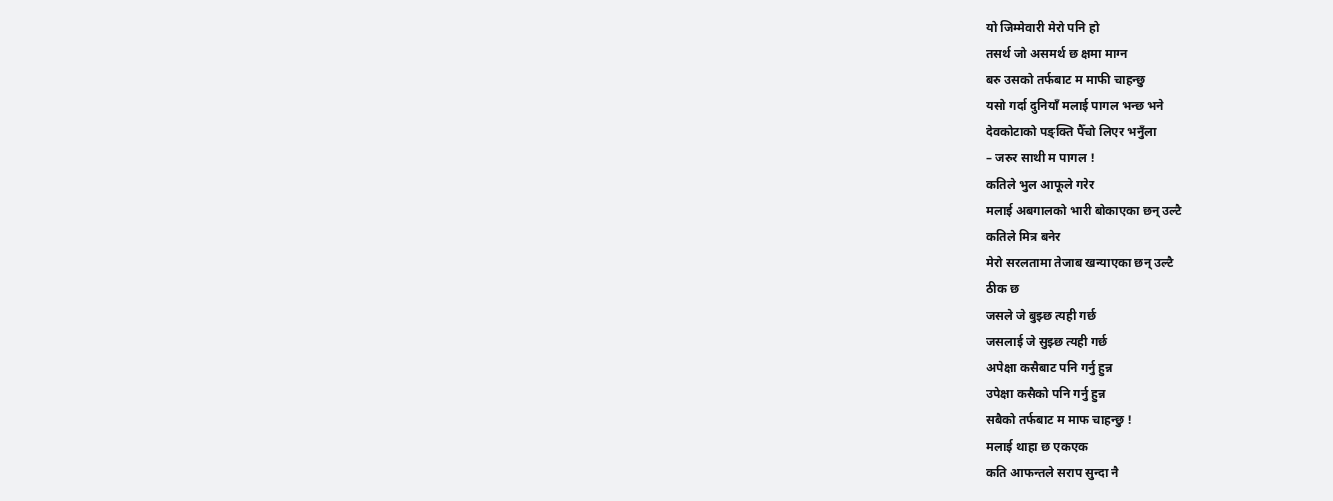यो जिम्मेवारी मेरो पनि हो
तसर्थ जो असमर्थ छ क्षमा माग्न
बरु उसको तर्फबाट म माफी चाहन्छु
यसो गर्दा दुनियाँ मलाई पागल भन्छ भने
देवकोटाको पङ्क्ति पैँचो लिएर भनुँला
– जरुर साथी म पागल !
कतिले भुल आफूले गरेर
मलाई अबगालको भारी बोकाएका छन् उल्टै
कतिले मित्र बनेर
मेरो सरलतामा तेजाब खन्याएका छन् उल्टै
ठीक छ
जसले जे बुझ्छ त्यही गर्छ
जसलाई जे सुझ्छ त्यही गर्छ
अपेक्षा कसैबाट पनि गर्नु हुन्न
उपेक्षा कसैको पनि गर्नु हुन्न
सबैको तर्फबाट म माफ चाहन्छु !
मलाई थाहा छ एकएक
कति आफन्तले सराप सुन्दा नै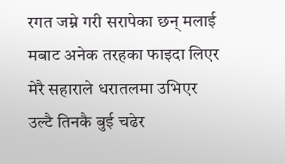रगत जम्ने गरी सरापेका छन् मलाई
मबाट अनेक तरहका फाइदा लिएर
मेरै सहाराले धरातलमा उभिएर
उल्टै तिनकै बुई चढेर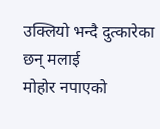उक्लियो भन्दै दुत्कारेका छन् मलाई
मोहोर नपाएको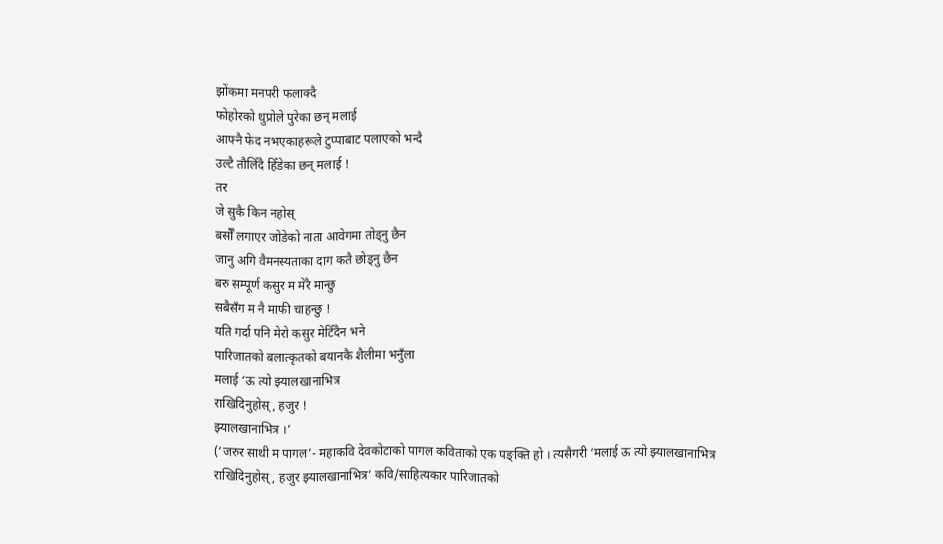झोंकमा मनपरी फलाक्दै
फोहोरको थुप्रोले पुरेका छन् मलाई
आफ्नै फेद नभएकाहरूले टुप्पाबाट पलाएको भन्दै
उल्टै तौलिँदै हिँडेका छन् मलाई !
तर
जे सुकै किन नहोस्
बर्सौँ लगाएर जोडेको नाता आवेगमा तोड्नु छैन
जानु अगि वैमनस्यताका दाग कतै छोड्नु छैन
बरु सम्पूर्ण कसुर म मेरै मान्छु
सबैसँग म नै माफी चाहन्छु !
यति गर्दा पनि मेरो कसुर मेटिँदैन भने
पारिजातको बलात्कृतको बयानकै शैलीमा भनुँला
मलाई ‘ऊ त्यो झ्यालखानाभित्र
राखिदिनुहोस्, हजुर !
झ्यालखानाभित्र ।’
(‘जरुर साथी म पागल’- महाकवि देवकोटाको पागल कविताको एक पङ्क्ति हो । त्यसैगरी ‘मलाई ऊ त्यो झ्यालखानाभित्र राखिदिनुहोस्, हजुर झ्यालखानाभित्र’ कवि/साहित्यकार पारिजातको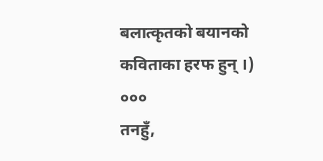बलात्कृतको बयानको कविताका हरफ हुन् ।)
०००
तनहुँ,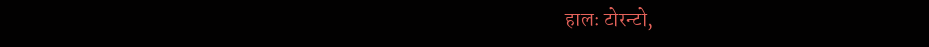हालः टोरन्टो,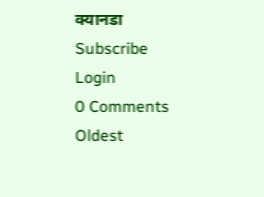क्यानडा
Subscribe
Login
0 Comments
Oldest